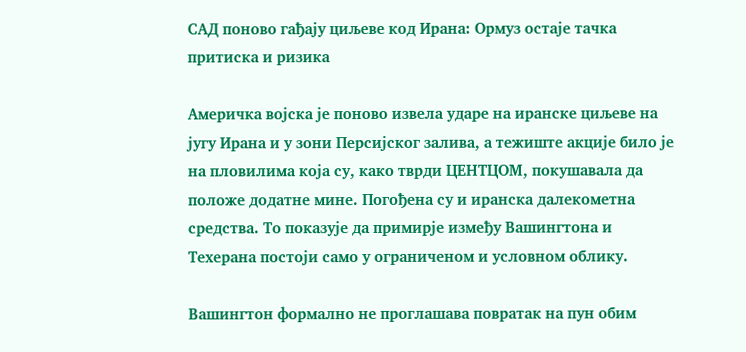САД поново гађају циљеве код Ирана: Ормуз остаје тачка притиска и ризика

Америчка војска је поново извела ударе на иранске циљеве на југу Ирана и у зони Персијског залива, а тежиште акције било је на пловилима која су, како тврди ЦЕНТЦОМ, покушавала да положе додатне мине. Погођена су и иранска далекометна средства. То показује да примирје између Вашингтона и Техерана постоји само у ограниченом и условном облику.

Вашингтон формално не проглашава повратак на пун обим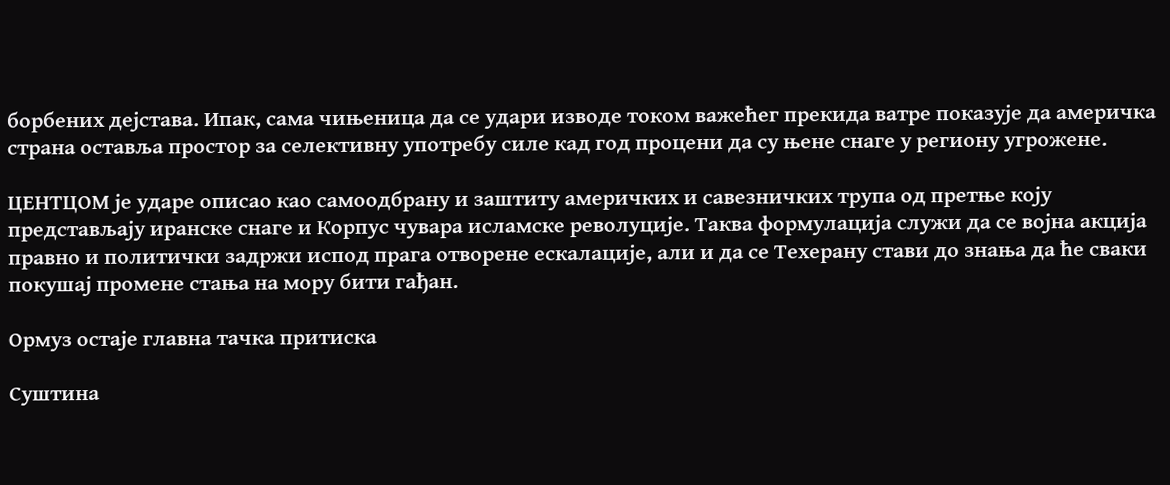борбених дејстава. Ипак, сама чињеница да се удари изводе током важећег прекида ватре показује да америчка страна оставља простор за селективну употребу силе кад год процени да су њене снаге у региону угрожене.

ЦЕНТЦОМ је ударе описао као самоодбрану и заштиту америчких и савезничких трупа од претње коју представљају иранске снаге и Корпус чувара исламске револуције. Таква формулација служи да се војна акција правно и политички задржи испод прага отворене ескалације, али и да се Техерану стави до знања да ће сваки покушај промене стања на мору бити гађан.

Ормуз остаје главна тачка притиска

Суштина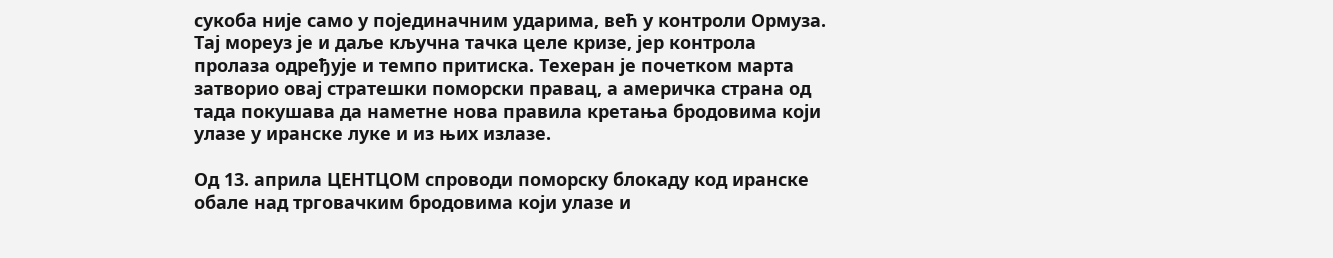сукоба није само у појединачним ударима, већ у контроли Ормуза. Тај мореуз је и даље кључна тачка целе кризе, јер контрола пролаза одређује и темпо притиска. Техеран је почетком марта затворио овај стратешки поморски правац, а америчка страна од тада покушава да наметне нова правила кретања бродовима који улазе у иранске луке и из њих излазе.

Од 13. априла ЦЕНТЦОМ спроводи поморску блокаду код иранске обале над трговачким бродовима који улазе и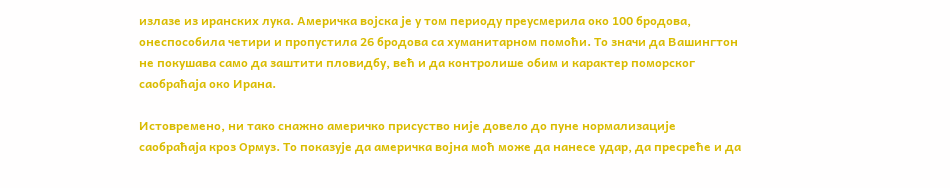излазе из иранских лука. Америчка војска је у том периоду преусмерила око 100 бродова, онеспособила четири и пропустила 26 бродова са хуманитарном помоћи. То значи да Вашингтон не покушава само да заштити пловидбу, већ и да контролише обим и карактер поморског саобраћаја око Ирана.

Истовремено, ни тако снажно америчко присуство није довело до пуне нормализације саобраћаја кроз Ормуз. То показује да америчка војна моћ може да нанесе удар, да пресреће и да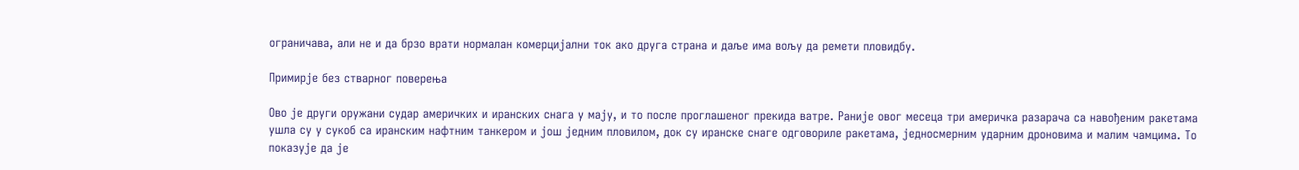ограничава, али не и да брзо врати нормалан комерцијални ток ако друга страна и даље има вољу да ремети пловидбу.

Примирје без стварног поверења

Ово је други оружани судар америчких и иранских снага у мају, и то после проглашеног прекида ватре. Раније овог месеца три америчка разарача са навођеним ракетама ушла су у сукоб са иранским нафтним танкером и још једним пловилом, док су иранске снаге одговориле ракетама, једносмерним ударним дроновима и малим чамцима. То показује да је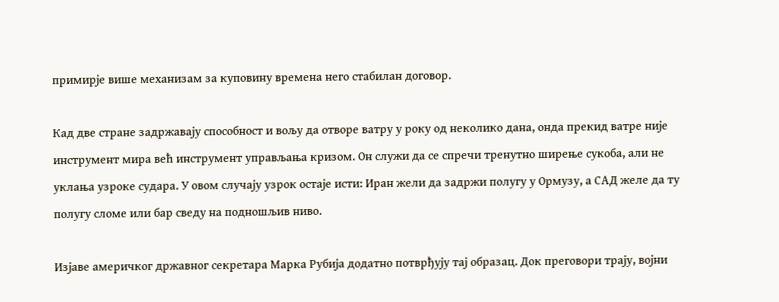примирје више механизам за куповину времена него стабилан договор.

Кад две стране задржавају способност и вољу да отворе ватру у року од неколико дана, онда прекид ватре није инструмент мира већ инструмент управљања кризом. Он служи да се спречи тренутно ширење сукоба, али не уклања узроке судара. У овом случају узрок остаје исти: Иран жели да задржи полугу у Ормузу, а САД желе да ту полугу сломе или бар сведу на подношљив ниво.

Изјаве америчког државног секретара Марка Рубија додатно потврђују тај образац. Док преговори трају, војни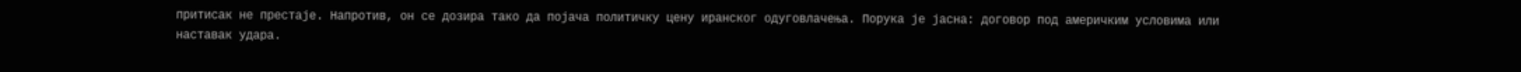притисак не престаје. Напротив, он се дозира тако да појача политичку цену иранског одуговлачења. Порука је јасна: договор под америчким условима или наставак удара.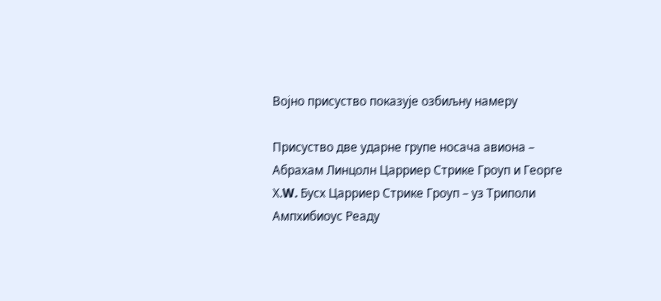Војно присуство показује озбиљну намеру

Присуство две ударне групе носача авиона – Абрахам Линцолн Царриер Стрике Гроуп и Георге Х.W. Бусх Царриер Стрике Гроуп – уз Триполи Ампхибиоус Реадy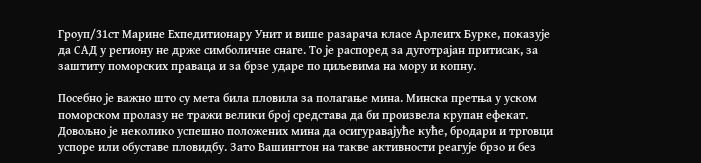Гроуп/31ст Марине Еxпедитионарy Унит и више разарача класе Арлеигх Бурке, показује да САД у региону не држе симболичне снаге. То је распоред за дуготрајан притисак, за заштиту поморских праваца и за брзе ударе по циљевима на мору и копну.

Посебно је важно што су мета била пловила за полагање мина. Минска претња у уском поморском пролазу не тражи велики број средстава да би произвела крупан ефекат. Довољно је неколико успешно положених мина да осигуравајуће куће, бродари и трговци успоре или обуставе пловидбу. Зато Вашингтон на такве активности реагује брзо и без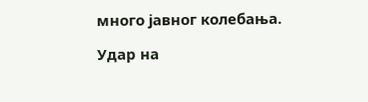много јавног колебања.

Удар на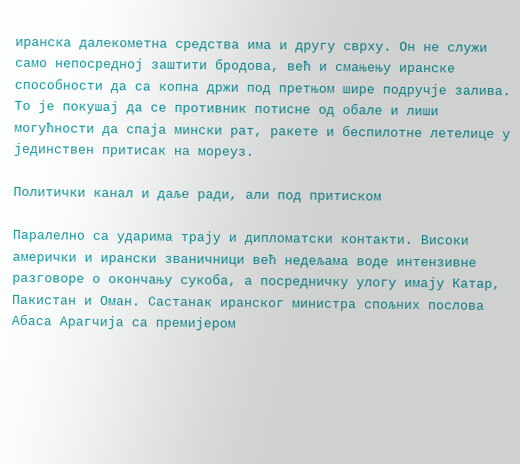иранска далекометна средства има и другу сврху. Он не служи само непосредној заштити бродова, већ и смањењу иранске способности да са копна држи под претњом шире подручје залива. То је покушај да се противник потисне од обале и лиши могућности да спаја мински рат, ракете и беспилотне летелице у јединствен притисак на мореуз.

Политички канал и даље ради, али под притиском

Паралелно са ударима трају и дипломатски контакти. Високи амерички и ирански званичници већ недељама воде интензивне разговоре о окончању сукоба, а посредничку улогу имају Катар, Пакистан и Оман. Састанак иранског министра спољних послова Абаса Арагчија са премијером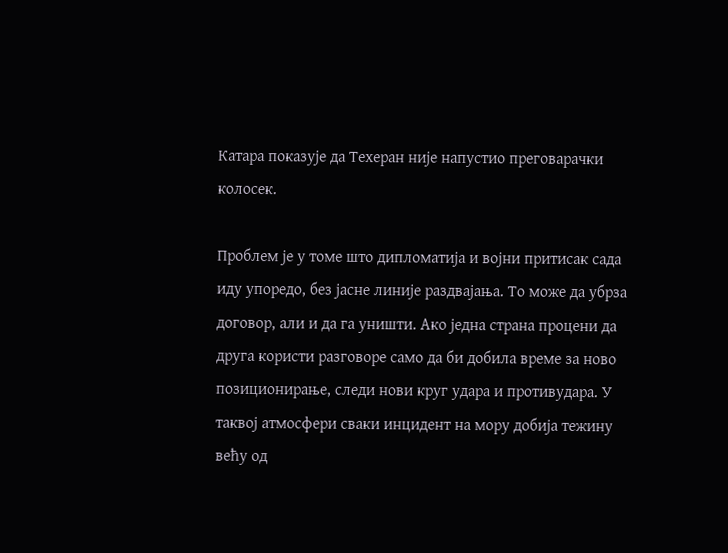Катара показује да Техеран није напустио преговарачки колосек.

Проблем је у томе што дипломатија и војни притисак сада иду упоредо, без јасне линије раздвајања. То може да убрза договор, али и да га уништи. Ако једна страна процени да друга користи разговоре само да би добила време за ново позиционирање, следи нови круг удара и противудара. У таквој атмосфери сваки инцидент на мору добија тежину већу од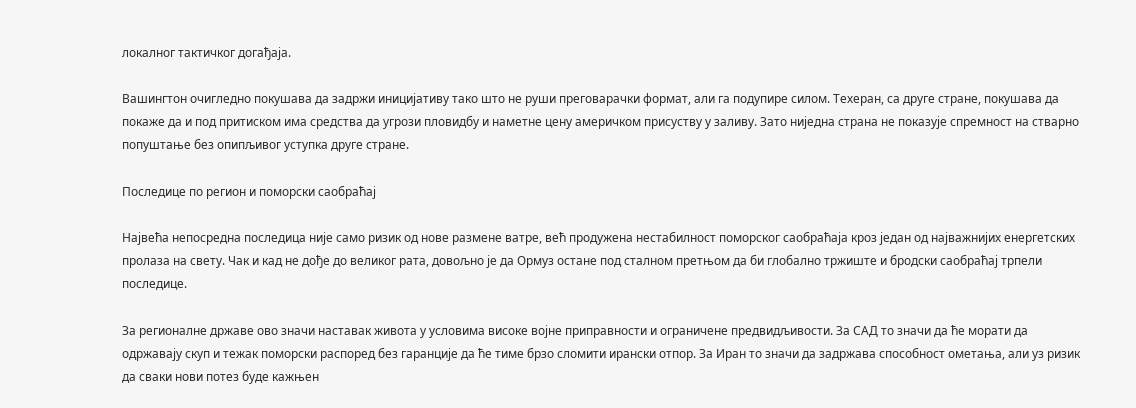локалног тактичког догађаја.

Вашингтон очигледно покушава да задржи иницијативу тако што не руши преговарачки формат, али га подупире силом. Техеран, са друге стране, покушава да покаже да и под притиском има средства да угрози пловидбу и наметне цену америчком присуству у заливу. Зато ниједна страна не показује спремност на стварно попуштање без опипљивог уступка друге стране.

Последице по регион и поморски саобраћај

Највећа непосредна последица није само ризик од нове размене ватре, већ продужена нестабилност поморског саобраћаја кроз један од најважнијих енергетских пролаза на свету. Чак и кад не дође до великог рата, довољно је да Ормуз остане под сталном претњом да би глобално тржиште и бродски саобраћај трпели последице.

За регионалне државе ово значи наставак живота у условима високе војне приправности и ограничене предвидљивости. За САД то значи да ће морати да одржавају скуп и тежак поморски распоред без гаранције да ће тиме брзо сломити ирански отпор. За Иран то значи да задржава способност ометања, али уз ризик да сваки нови потез буде кажњен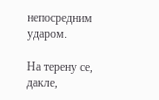непосредним ударом.

На терену се, дакле,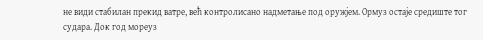не види стабилан прекид ватре, већ контролисано надметање под оружјем. Ормуз остаје средиште тог судара. Док год мореуз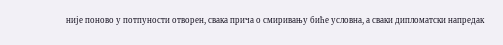није поново у потпуности отворен, свака прича о смиривању биће условна, а сваки дипломатски напредак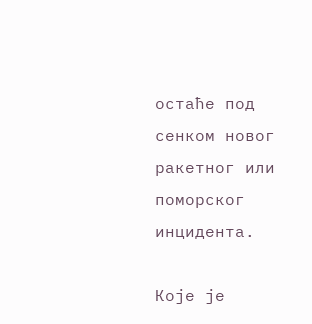остаће под сенком новог ракетног или поморског инцидента.

Које је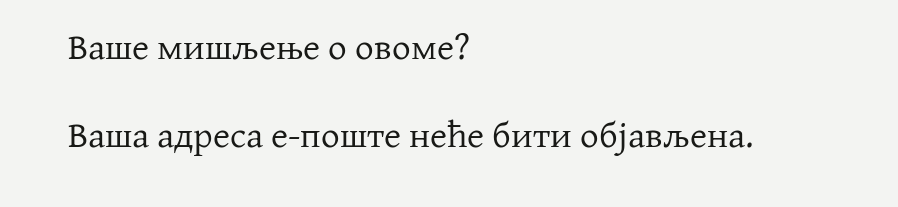Ваше мишљење о овоме?

Ваша адреса е-поште неће бити објављена.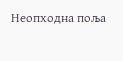Неопходна поља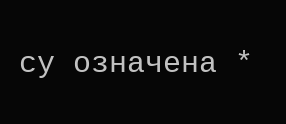су означена *